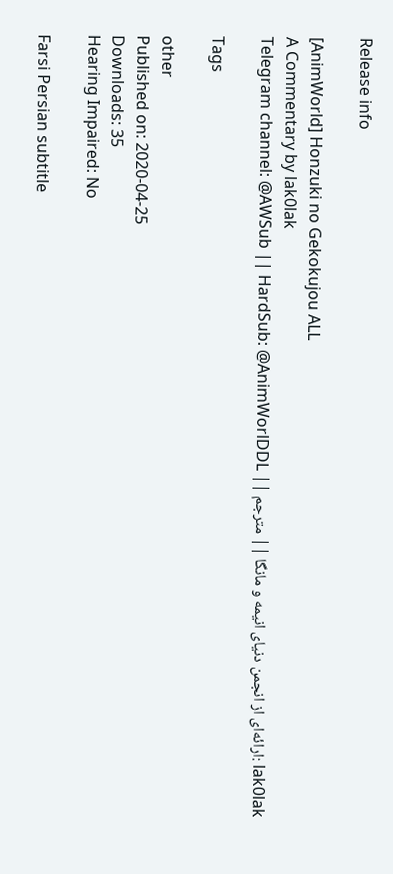Release info

[AnimWorld] Honzuki no Gekokujou ALL
A Commentary by lak0lak
lak0lak :ارائه‌ای از انجمن دنیای انیمه و مانگا || مترجم || Telegram channel: @AWSub || HardSub: @AnimWorlDDL

Tags

other
Published on: 2020-04-25
Downloads: 35
Hearing Impaired: No

Farsi Persian subtitle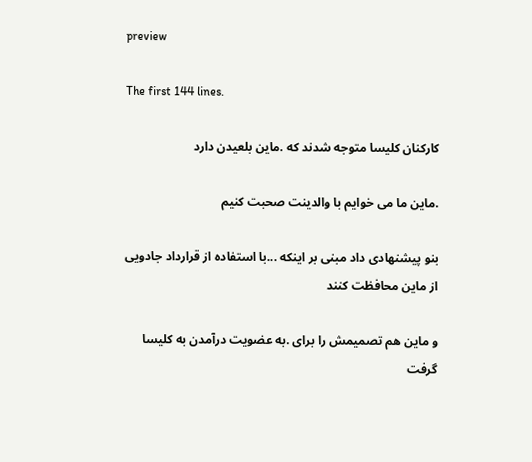preview

The first 144 lines.

کارکنان کلیسا متوجه شدند که .ماین بلعیدن دارد

.ماین ما می خوایم با والدینت صحبت کنیم

بنو پیشنهادی داد مبنی بر اینکه ...با استفاده از قرارداد جادویی از ماین محافظت کنند

و ماین هم تصمیمش را برای .به عضویت درآمدن به کلیسا گرفت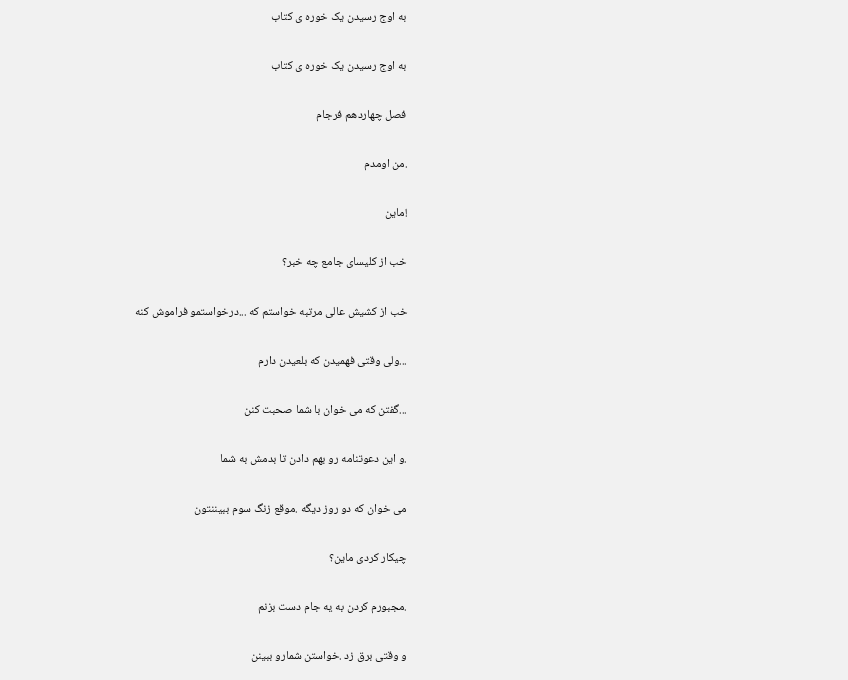به اوج رسیدن یک خوره ی کتاب

به اوج رسیدن یک خوره ی کتاب

فصل چهاردهم فرجام

.من اومدم

!ماین

خب از کلیسای جامع چه خبر؟

خب از کشیش عالی مرتبه خواستم که ...درخواستمو فراموش کنه

...ولی وقتی فهمیدن که بلعیدن دارم

...گفتن که می خوان با شما صحبت کنن

.و این دعوتنامه رو بهم دادن تا بدمش به شما

می خوان که دو روز دیگه .موقع زنگ سوم ببیننتون

چیکار کردی ماین؟

.مجبورم کردن به یه جام دست بزنم

و وقتی برق زد .خواستن شمارو ببینن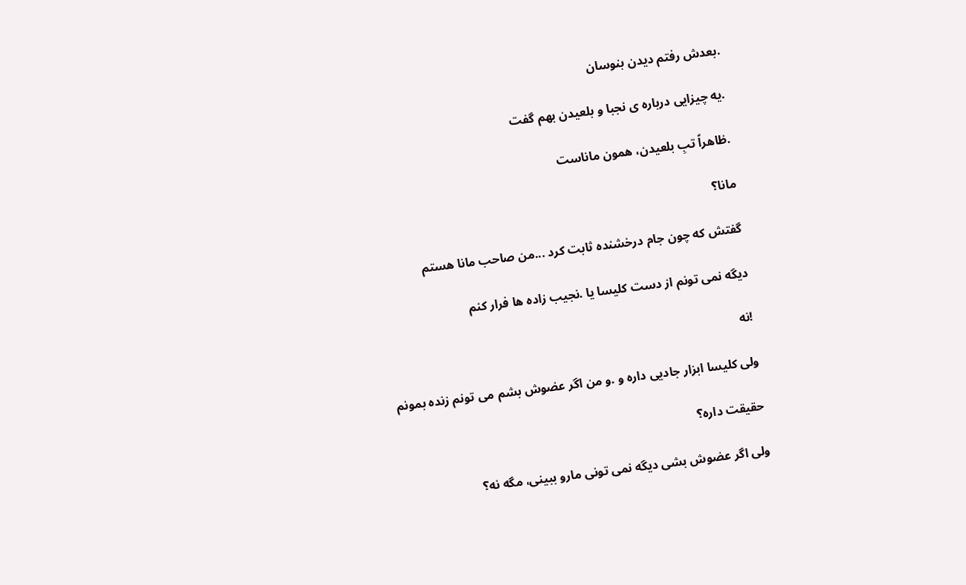.بعدش رفتم دیدن بنوسان

.یه چیزایی درباره ی نجبا و بلعیدن بهم گفت

.ظاهراً تبِ بلعیدن، همون ماناست

مانا؟

گفتش که چون جام درخشنده ثابت کرد ...من صاحب مانا هستم

دیگه نمی تونم از دست کلیسا یا .نجیب زاده ها فرار کنم

!نه

ولی کلیسا ابزار جادیی داره و .و من اگر عضوش بشم می تونم زنده بمونم

حقیقت داره؟

ولی اگر عضوش بشی دیگه نمی تونی مارو ببینی، مگه نه؟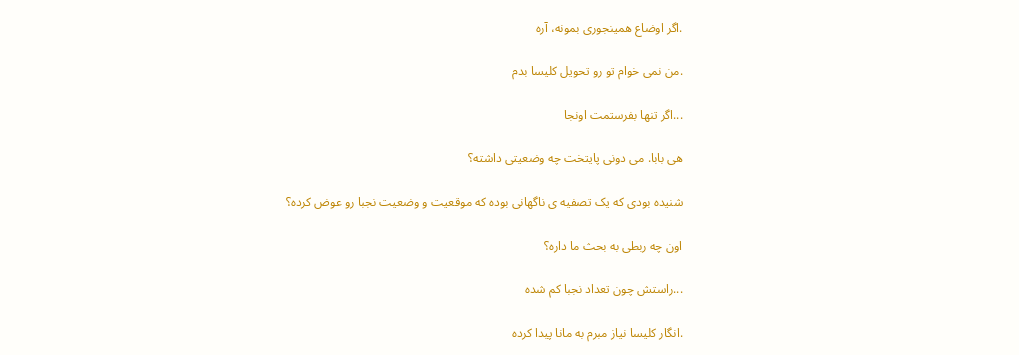.اگر اوضاع همینجوری بمونه، آره

.من نمی خوام تو رو تحویل کلیسا بدم

...اگر تنها بفرستمت اونجا

هی بابا. می دونی پایتخت چه وضعیتی داشته؟

شنیده بودی که یک تصفیه ی ناگهانی بوده که موقعیت و وضعیت نجبا رو عوض کرده؟

اون چه ربطی به بحث ما داره؟

...راستش چون تعداد نجبا کم شده

.انگار کلیسا نیاز مبرم به مانا پیدا کرده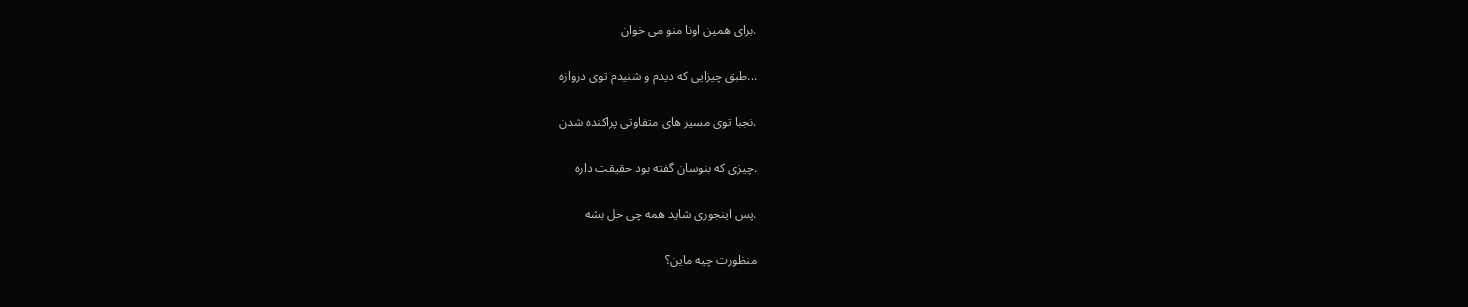.برای همین اونا منو می خوان

...طبق چیزایی که دیدم و شنیدم توی دروازه

.نجبا توی مسیر های متفاوتی پراکنده شدن

.چیزی که بنوسان گفته بود حقیقت داره

.پس اینجوری شاید همه چی حل بشه

منظورت چیه ماین؟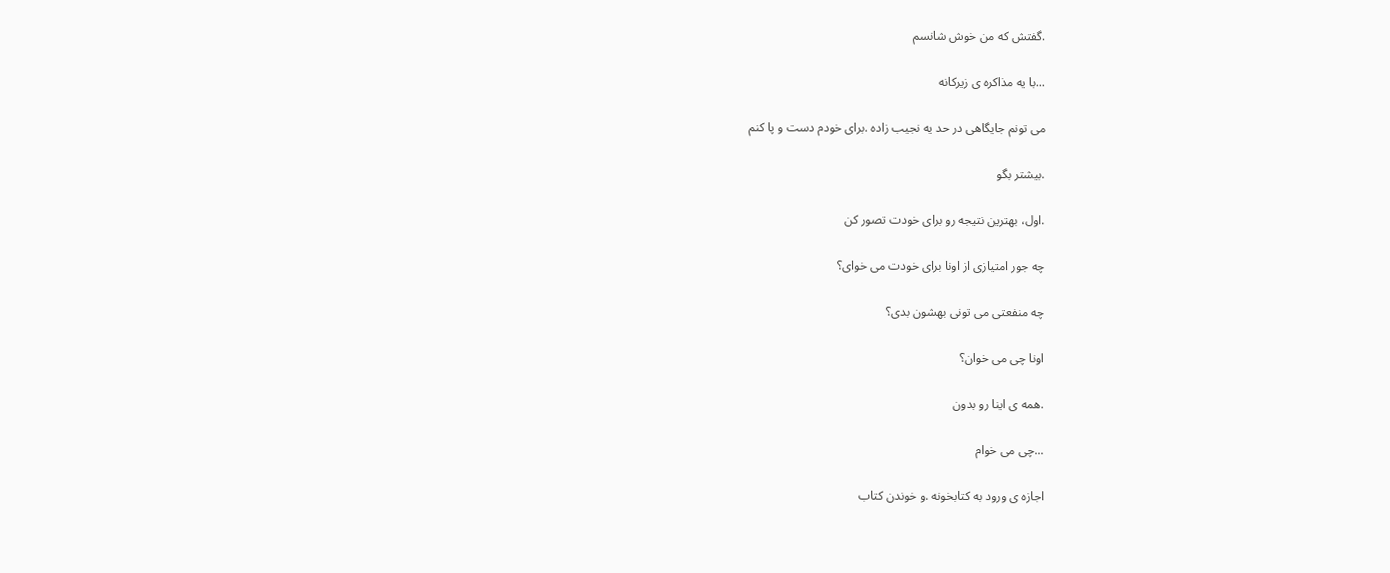.گفتش که من خوش شانسم

...با یه مذاکره ی زیرکانه

می تونم جایگاهی در حد یه نجیب زاده .برای خودم دست و پا کنم

.بیشتر بگو

.اول، بهترین نتیجه رو برای خودت تصور کن

چه جور امتیازی از اونا برای خودت می خوای؟

چه منفعتی می تونی بهشون بدی؟

اونا چی می خوان؟

.همه ی اینا رو بدون

...چی می خوام

اجازه ی ورود به کتابخونه .و خوندن کتاب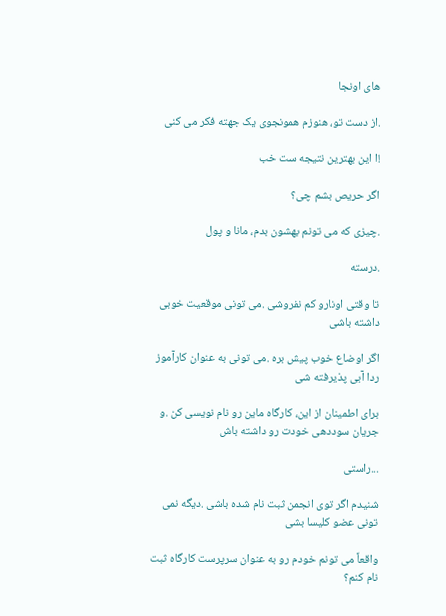های اونجا

.از دست تو، هنوزم همونجوی یک جهته فکر می کنی

!ا این بهترین نتیجه ست خب

اگر حریص بشم چی؟

.چیزی که می تونم بهشون بدم، مانا و پول

.درسته

تا وقتی اونارو کم نفروشی .می تونی موقعیت خوبی داشته باشی

اگر اوضاع خوب پیش بره .می تونی به عنوان کارآموز ردا آبی پذیرفته شی

برای اطمینان از این، کارگاه ماین رو نام نویسی کن .و جریان سوددهی خودت رو داشته باش

...راستی

شنیدم اگر توی انجمن ثبت نام شده باشی .دیگه نمی تونی عضو کلیسا بشی

واقعاً می تونم خودم رو به عنوان سرپرست کارگاه ثبت نام کنم؟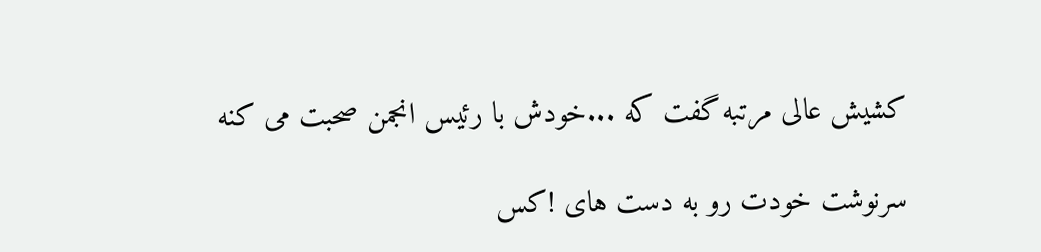کشیش عالی مرتبه گفت که ...خودش با رئیس انجمن صحبت می کنه

سرنوشت خودت رو به دست های !کس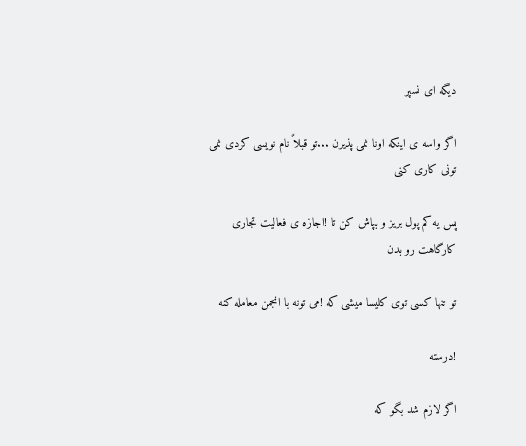دیگه ای نسپر

اگر واسه ی اینکه اونا نمی پذیرن ...تو قبلاً نام نویسی کردی نمی تونی کاری کنی

پس یه کم پول بریز و بپاش کن تا !اجازه ی فعالیت تجاری کارگاهت رو بدن

تو تنها کسی توی کلیسا میشی که !می تونه با انجمن معامله کنه

!درسته

اگر لازم شد بگو که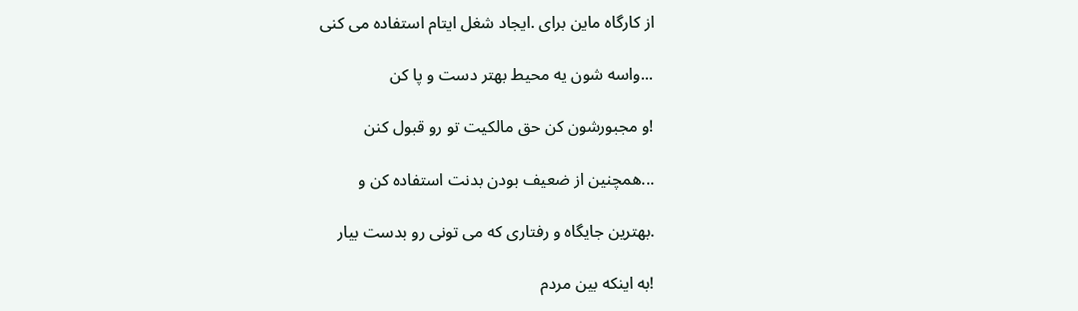از کارگاه ماین برای .ایجاد شغل ایتام استفاده می کنی

...واسه شون یه محیط بهتر دست و پا کن

!و مجبورشون کن حق مالکیت تو رو قبول کنن

...همچنین از ضعیف بودن بدنت استفاده کن و

.بهترین جایگاه و رفتاری که می تونی رو بدست بیار

!به اینکه بین مردم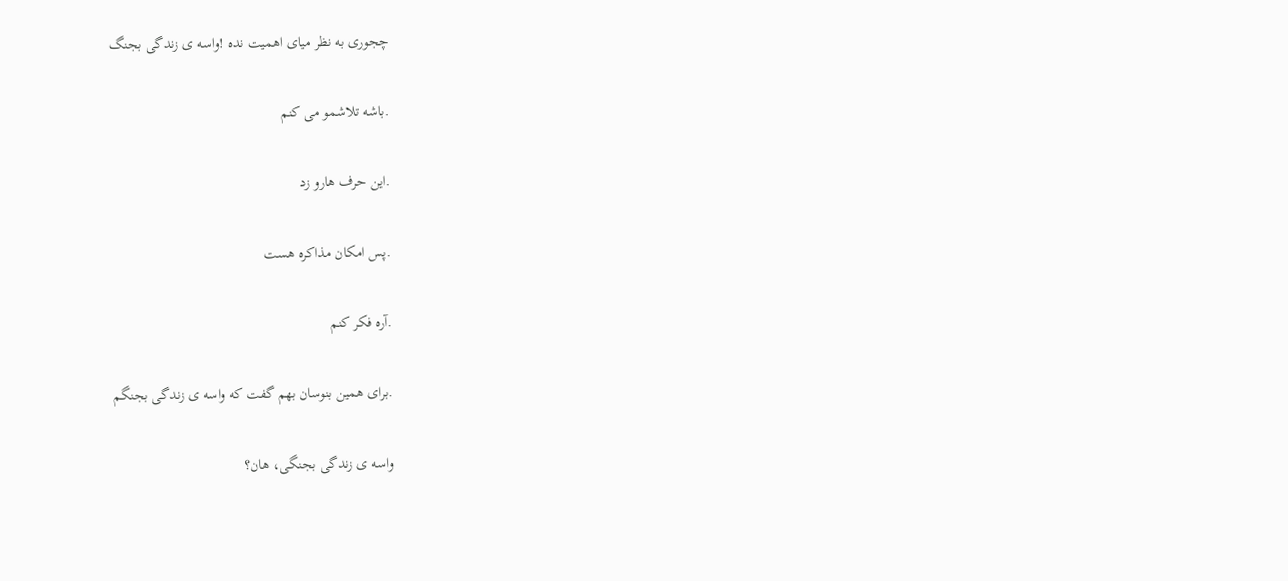چجوری به نظر میای اهمیت نده !واسه ی زندگی بجنگ

.باشه تلاشمو می کنم

.این حرف هارو زد

.پس امکان مذاکره هست

.آره فکر کنم

.برای همین بنوسان بهم گفت که واسه ی زندگی بجنگم

واسه ی زندگی بجنگی، هان؟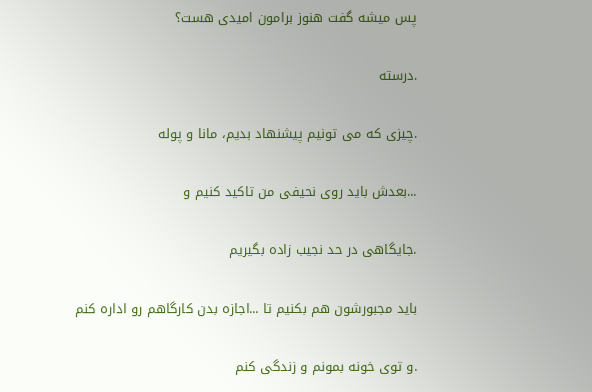پس میشه گفت هنوز برامون امیدی هست؟

.درسته

.چیزی که می تونیم پیشنهاد بدیم، مانا و پوله

...بعدش باید روی نحیفی من تاکید کنیم و

.جایگاهی در حد نجیب زاده بگیریم

باید مجبورشون هم بکنیم تا ...اجازه بدن کارگاهم رو اداره کنم

.و توی خونه بمونم و زندگی کنم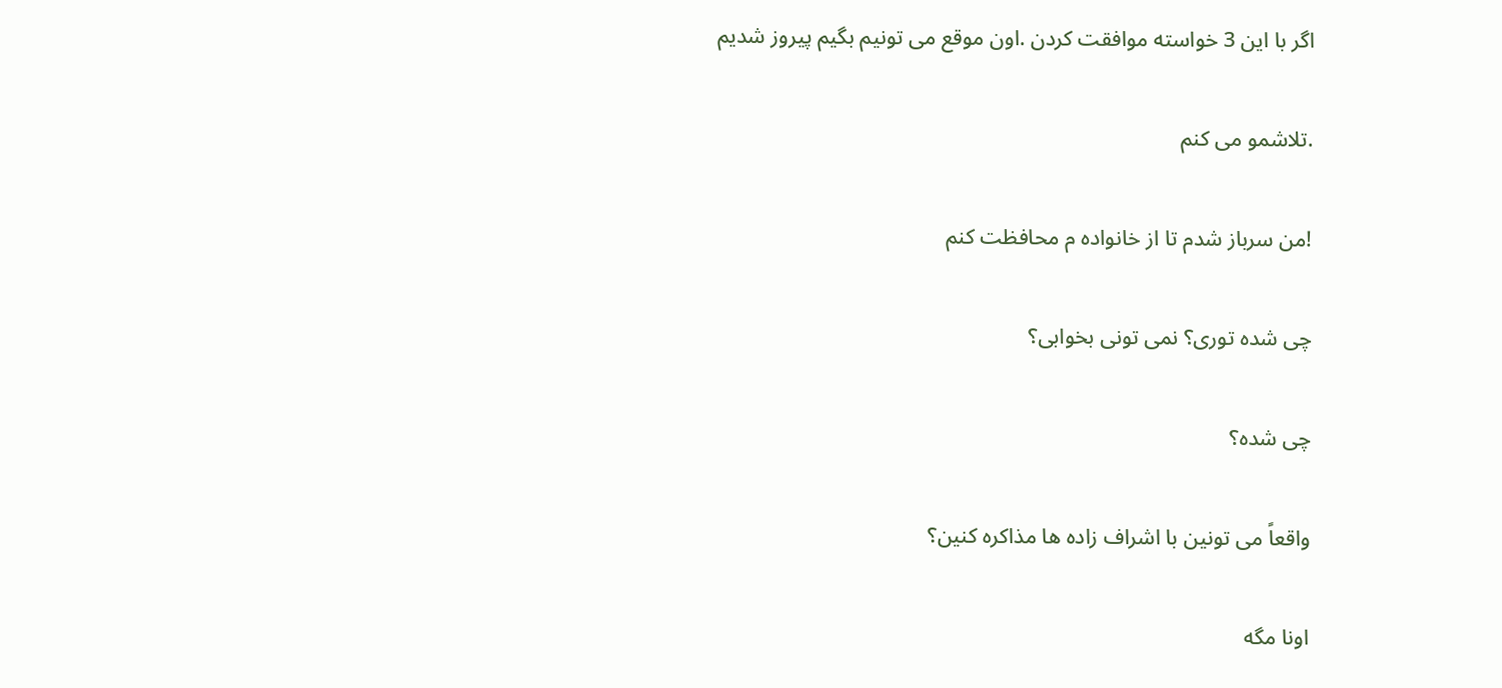اگر با این 3 خواسته موافقت کردن .اون موقع می تونیم بگیم پیروز شدیم

.تلاشمو می کنم

!من سرباز شدم تا از خانواده م محافظت کنم

چی شده توری؟ نمی تونی بخوابی؟

چی شده؟

واقعاً می تونین با اشراف زاده ها مذاکره کنین؟

اونا مگه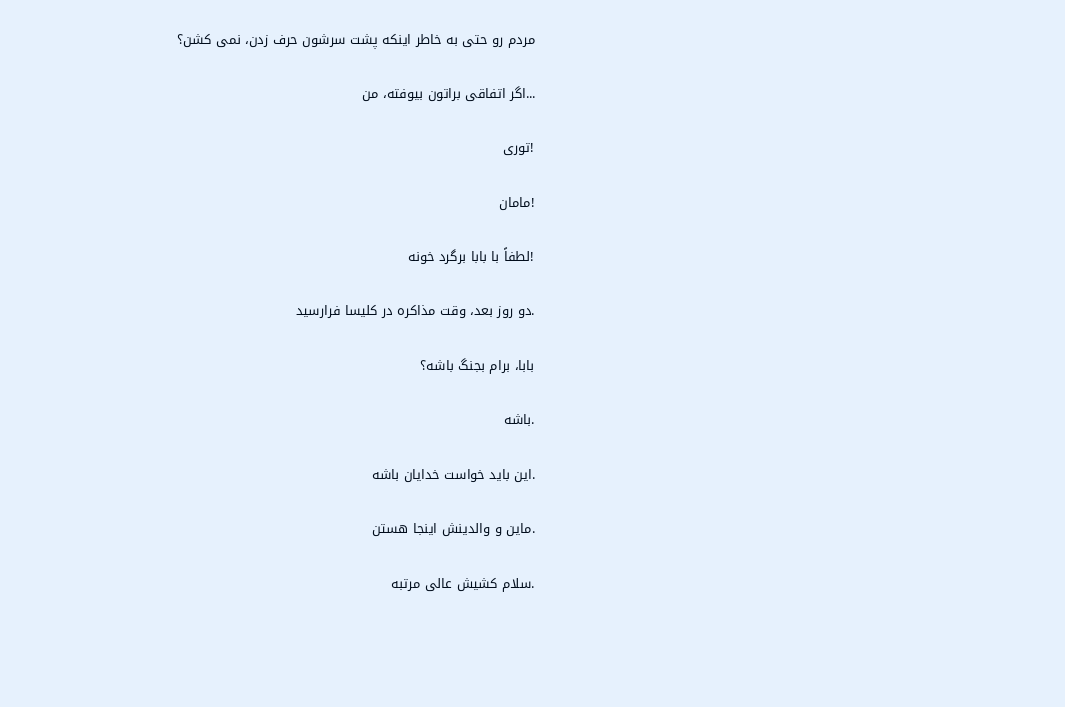مردم رو حتی به خاطر اینکه پشت سرشون حرف زدن، نمی کشن؟

...اگر اتفاقی براتون بیوفته، من

!توری

!مامان

!لطفاً با بابا برگرد خونه

.دو روز بعد، وقت مذاکره در کلیسا فرارسید

بابا، برام بجنگ باشه؟

.باشه

.این باید خواست خدایان باشه

.ماین و والدینش اینجا هستن

.سلام کشیش عالی مرتبه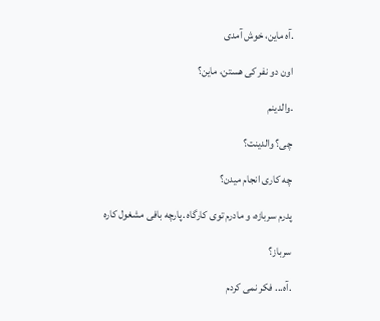.آه ماین، خوش آمدی

اون دو نفر کی هستن، ماین؟

.والدینم

چی؟ والدینت؟

چه کاری انجام میدن؟

پدرم سربازه، و مادرم توی کارگاه .پارچه بافی مشغول کاره

سرباز؟

.آه... فکر نمی کردم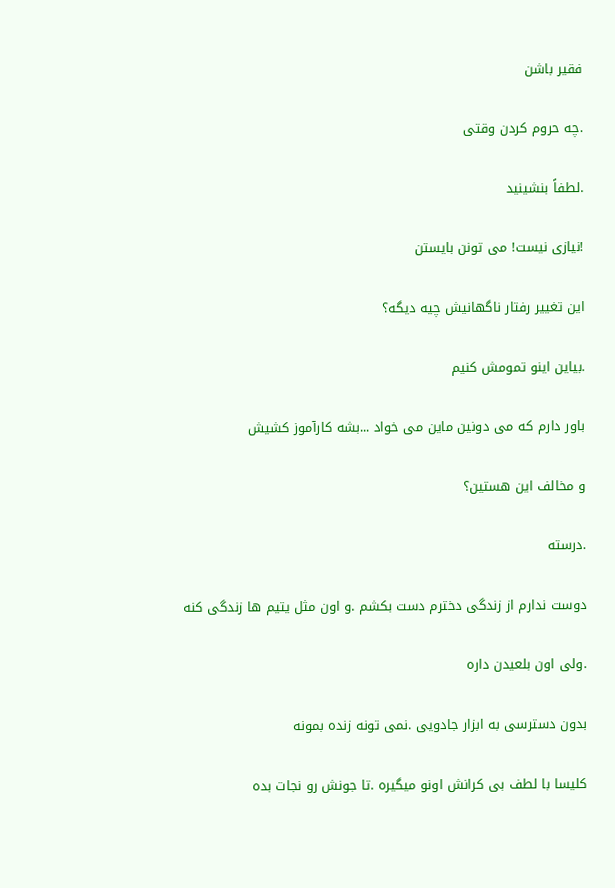فقیر باشن

.چه حروم کردن وقتی

.لطفاً بنشینید

!نیازی نیست! می تونن بایستن

این تغییر رفتار ناگهانیش چیه دیگه؟

.بیاین اینو تمومش کنیم

باور دارم که می دونین ماین می خواد ...بشه کارآموز کشیش

و مخالف این هستین؟

.درسته

دوست ندارم از زندگی دخترم دست بکشم .و اون مثل یتیم ها زندگی کنه

.ولی اون بلعیدن داره

بدون دسترسی به ابزار جادویی .نمی تونه زنده بمونه

کلیسا با لطف بی کرانش اونو میگیره .تا جونش رو نجات بده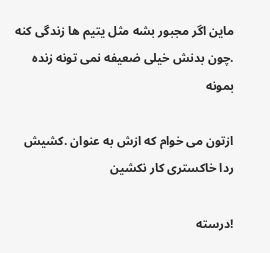ماین اگر مجبور بشه مثل یتیم ها زندگی کنه .چون بدنش خیلی ضعیفه نمی تونه زنده بمونه

ازتون می خوام که ازش به عنوان .کشیش ردا خاکستری کار نکشین

!درسته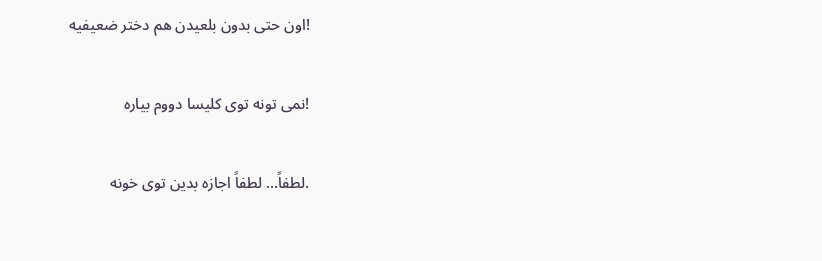!اون حتی بدون بلعیدن هم دختر ضعیفیه

!نمی تونه توی کلیسا دووم بیاره

.لطفاً... لطفاً اجازه بدین توی خونه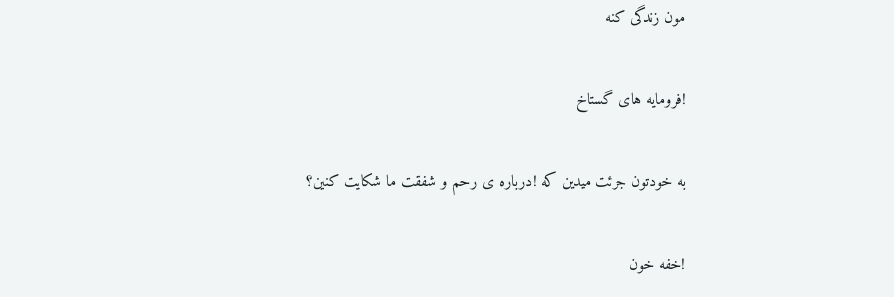مون زندگی کنه

!فرومایه های گستاخ

به خودتون جرئت میدین که !درباره ی رحم و شفقت ما شکایت کنین؟

!خفه خون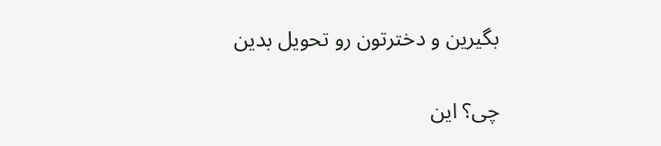بگیرین و دخترتون رو تحویل بدین

چی؟ این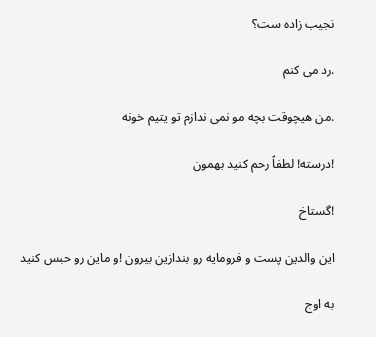نجیب زاده ست؟

.رد می کنم

.من هیچوقت بچه مو نمی ندازم تو یتیم خونه

!درسته! لطفاً رحم کنید بهمون

!گستاخ

این والدین پست و فرومایه رو بندازین بیرون !و ماین رو حبس کنید

به اوج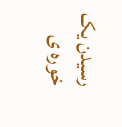رسیدن یک خوره ی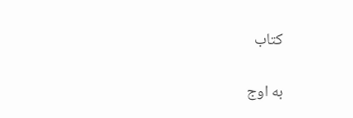کتاب

به اوج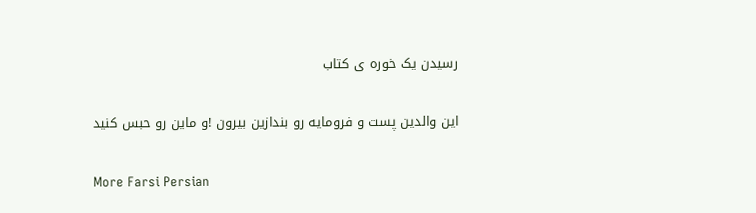رسیدن یک خوره ی کتاب

این والدین پست و فرومایه رو بندازین بیرون !و ماین رو حبس کنید

More Farsi Persian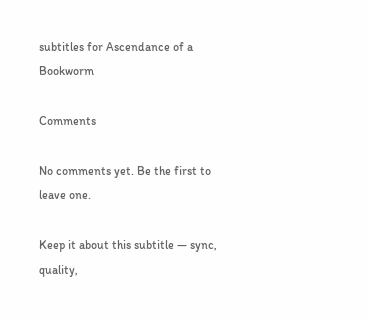subtitles for Ascendance of a Bookworm

Comments

No comments yet. Be the first to leave one.

Keep it about this subtitle — sync, quality,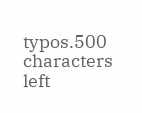typos.500 characters left